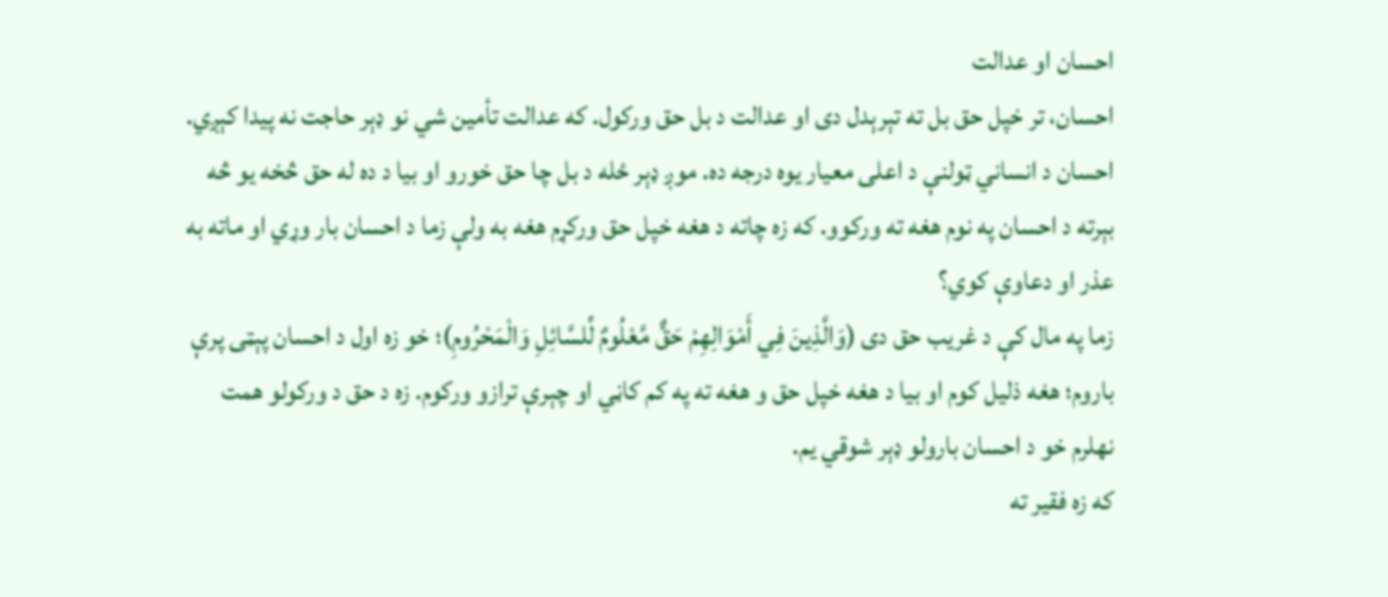احسان او عدالت
احسان، تر خپل حق بل ته تېرېدل دی او عدالت د بل حق ورکول. که عدالت تأمين شي نو ډېر حاجت نه پيدا کېږي.
احسان د انساني ټولنې د اعلی معيار يوه درجه ده. موږ ډېر ځله د بل چا حق خورو او بيا د ده له حق څخه يو څه بېرته د احسان په نوم هغه ته ورکوو. که زه چاته د هغه خپل حق ورکړم هغه به ولې زما د احسان بار وړي او ماته به عذر او دعاوې کوي؟
زما په مال کې د غريب حق دی (وَالَّذِينَ فِي أَمْوَالِهِمْ حَقٌّ مَّعْلُومٌ لِّلسَّائِلِ وَالْمَحْرُومِ)؛ خو زه اول د احسان پېټی پرې باروم؛ هغه ذليل کوم او بيا د هغه خپل حق و هغه ته په کم کاڼي او چېرې ترازو ورکوم. زه د حق د ورکولو همت نهلرم خو د احسان بارولو ډېر شوقي یم.
که زه فقير ته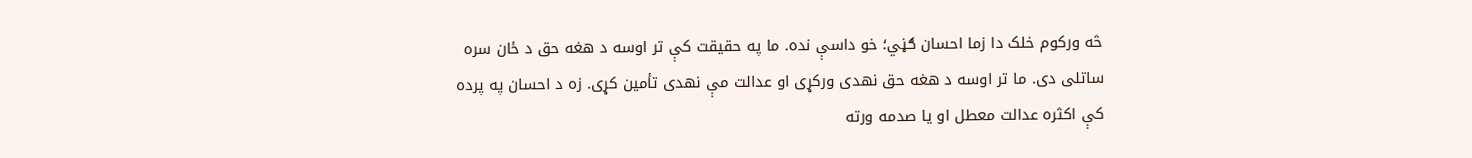څه ورکوم خلک دا زما احسان ګڼي؛ خو داسې نده. ما په حقيقت کې تر اوسه د هغه حق د ځان سره ساتلی دی. ما تر اوسه د هغه حق نهدی ورکړی او عدالت مې نهدی تأمين کړی. زه د احسان په پرده کې اکثره عدالت معطل او یا صدمه ورته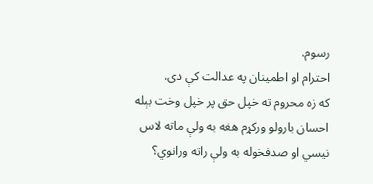رسوم.
احترام او اطمينان په عدالت کې دی.
که زه محروم ته خپل حق پر خپل وخت بېله احسان بارولو ورکړم هغه به ولې ماته لاس نيسي او صدفخوله به ولې راته ورانوي؟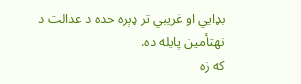بډایي او غريبي تر ډېره حده د عدالت د نهتأمين پايله ده.
که زه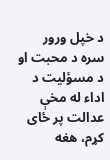د خپل ورور سره د محبت او د مسؤليت د اداء له مخې عدالت پر ځای کړم، هغه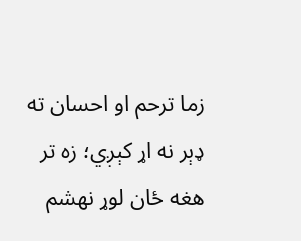زما ترحم او احسان ته ډېر نه اړ کېږي؛ زه تر هغه ځان لوړ نهشم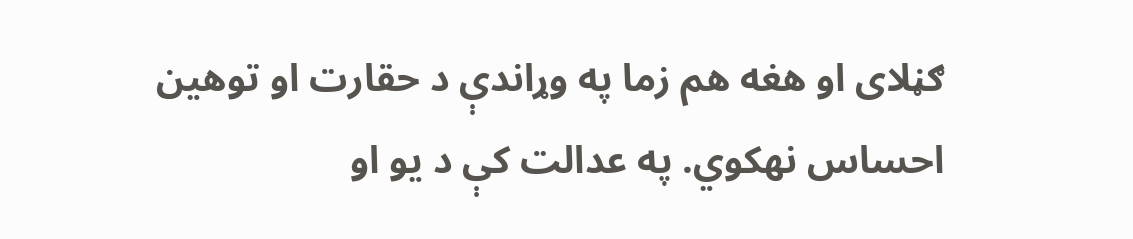ګڼلای او هغه هم زما په وړاندې د حقارت او توهين احساس نهکوي. په عدالت کې د يو او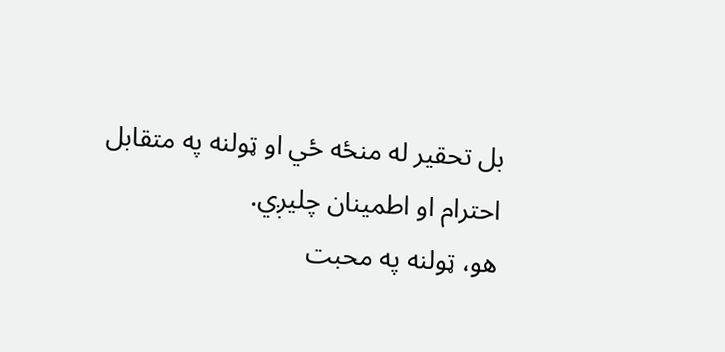بل تحقير له منځه ځي او ټولنه په متقابل احترام او اطمينان چليږي.
هو، ټولنه په محبت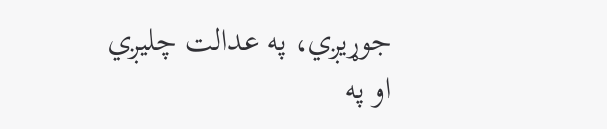جوړيږي، په عدالت چليږي او په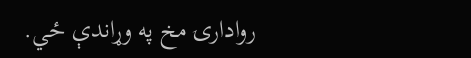روادارۍ مخ په وړاندې ځي.